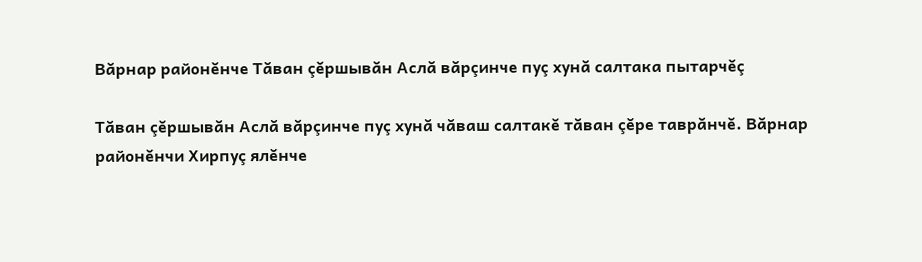Вăрнар районĕнче Тăван çĕршывăн Аслă вăрçинче пуç хунă салтака пытарчĕç

Тăван çĕршывăн Аслă вăрçинче пуç хунă чăваш салтакĕ тăван çĕре таврăнчĕ. Вăрнар районĕнчи Хирпуç ялĕнче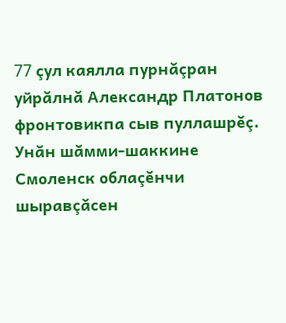77 çул каялла пурнăçран уйрăлнă Александр Платонов фронтовикпа сыв пуллашрĕç. Унăн шăмми-шаккине Смоленск облаçĕнчи шыравçăсен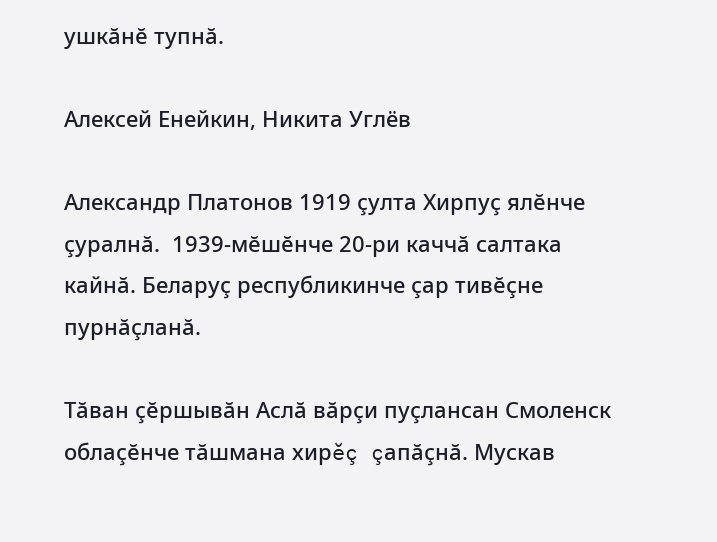ушкăнĕ тупнă.

Алексей Енейкин, Никита Углёв

Александр Платонов 1919 çулта Хирпуç ялĕнче çуралнă.  1939-мĕшĕнче 20-ри каччă салтака кайнă. Беларуç республикинче çар тивĕçне пурнăçланă.

Тăван çĕршывăн Аслă вăрçи пуçлансан Смоленск облаçĕнче тăшмана хирĕç çапăçнă. Мускав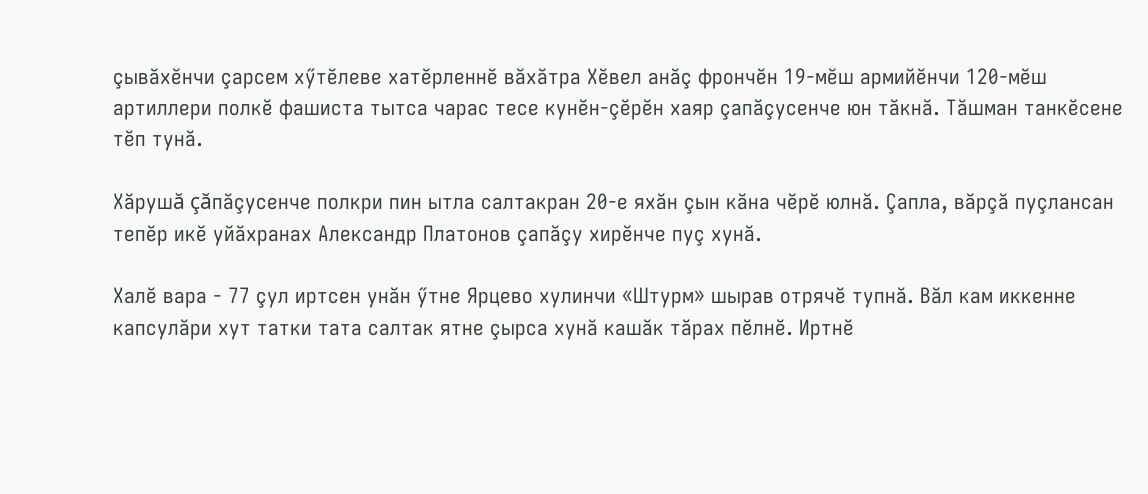çывăхĕнчи çарсем хӳтĕлеве хатĕрленнĕ вăхăтра Хĕвел анăç фрончĕн 19-мĕш армийĕнчи 120-мĕш артиллери полкĕ фашиста тытса чарас тесе кунĕн-çĕрĕн хаяр çапăçусенче юн тăкнă. Тăшман танкĕсене тĕп тунă.

Хăрушă çăпăçусенче полкри пин ытла салтакран 20-е яхăн çын кăна чĕрĕ юлнă. Çапла, вăрçă пуçлансан тепĕр икĕ уйăхранах Александр Платонов çапăçу хирĕнче пуç хунă.

Халĕ вара - 77 çул иртсен унăн ӳтне Ярцево хулинчи «Штурм» шырав отрячĕ тупнă. Вăл кам иккенне  капсулăри хут татки тата салтак ятне çырса хунă кашăк тăрах пĕлнĕ. Иртнĕ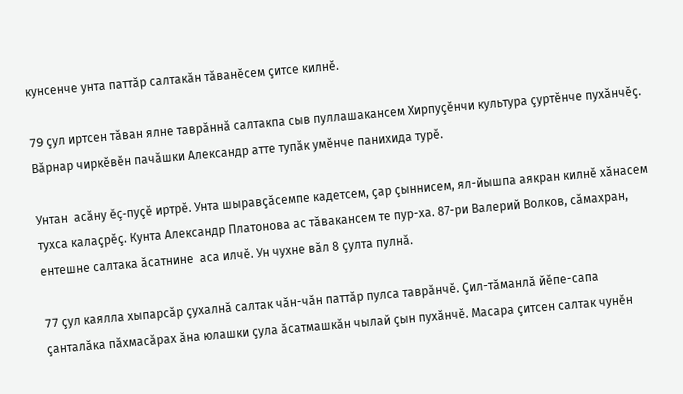кунсенче унта паттăр салтакăн тăванĕсем çитсе килнĕ.

79 çул иртсен тăван ялне таврăннă салтакпа сыв пуллашакансем Хирпуçĕнчи культура çуртĕнче пухăнчĕç. Вăрнар чиркĕвĕн пачăшки Александр атте тупăк умĕнче панихида турĕ.

Унтан  асăну ĕç-пуçĕ иртрĕ. Унта шыравçăсемпе кадетсем, çар çыннисем, ял-йышпа аякран килнĕ хăнасем тухса калаçрĕç. Кунта Александр Платонова ас тăвакансем те пур-ха. 87-ри Валерий Волков, сăмахран, ентешне салтака ăсатнине  аса илчĕ. Ун чухне вăл 8 çулта пулнă.

77 çул каялла хыпарсăр çухалнă салтак чăн-чăн паттăр пулса таврăнчĕ. Çил-тăманлă йĕпе-сапа çанталăка пăхмасăрах ăна юлашки çула ăсатмашкăн чылай çын пухăнчĕ. Масара çитсен салтак чунĕн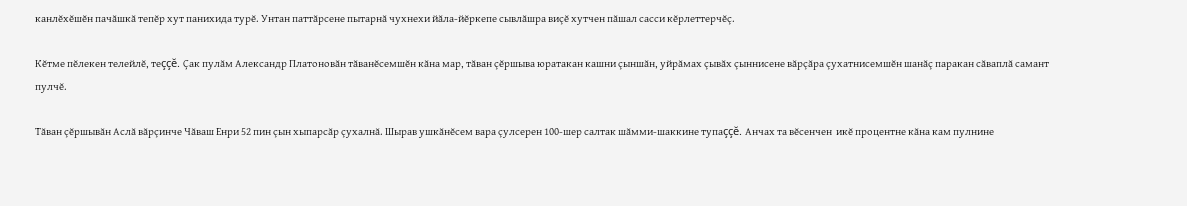канлĕхĕшĕн пачăшкă тепĕр хут панихида турĕ. Унтан паттăрсене пытарнă чухнехи йăла-йĕркепе сывлăшра виçĕ хутчен пăшал сасси кĕрлеттерчĕç.

Кĕтме пĕлекен телейлĕ, теççĕ. Çак пулăм Александр Платоновăн тăванĕсемшĕн кăна мар, тăван çĕршыва юратакан кашни çыншăн, уйрăмах çывăх çыннисене вăрçăра çухатнисемшĕн шанăç паракан сăваплă самант пулчĕ.

Тăван çĕршывăн Аслă вăрçинче Чăваш Енри 52 пин çын хыпарсăр çухалнă. Шырав ушкăнĕсем вара çулсерен 100-шер салтак шăмми-шаккине тупаççĕ. Анчах та вĕсенчен  икĕ процентне кăна кам пулнине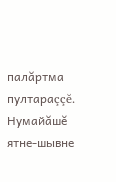палăртма пултараççĕ. Нумайăшĕ ятне-шывне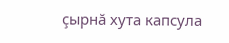çырнă хута капсула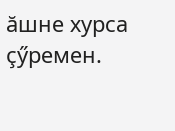ăшне хурса çӳремен.